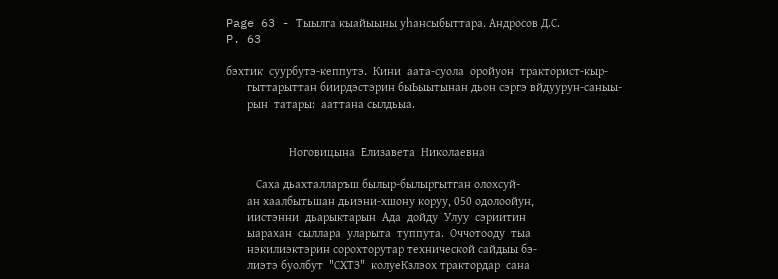Page 63 - Тыылга кыайыыны уһансыбыттара. Андросов Д.С.
P. 63

бэхтик  суурбутэ-кеппутэ.  Кини  аата-суола  оройуон  тракторист-кыр-
       гыттарыттан биирдэстэрин быЬыытынан дьон сэргэ вйдуурун-саныы-
       рын  татары:  ааттана сылдьыа.


                     Ноговицына  Елизавета  Николаевна

          Саха дьахталларъш былыр-былыргытган олохсуй-
       ан хаалбытьшан дьиэни-хшону коруу, 050 одолоойун,
       иистэнни  дьарыктарын  Ада  дойду  Улуу  сэриитин
       ыарахан  сыллара  уларыта  туппута.  Оччотооду  тыа
       нэкилиэктэрин сорохторутар технической сайдыы бэ-
       лиэтэ буолбут  "СХТЗ"  колуеКзлэох трактордар  сана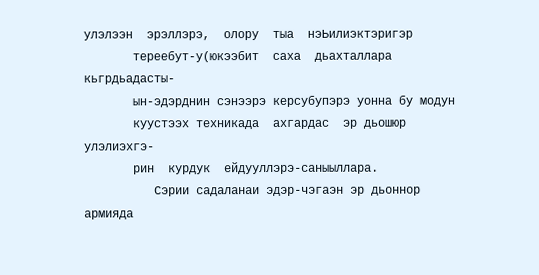улэлээн  эрэллэрэ,  олору  тыа  нэЬилиэктэригэр
       тереебут-у(юкээбит  саха  дьахталлара  кьгрдьадасты-
       ын-эдэрднин сэнээрэ керсубупэрэ уонна бу модун
       куустээх техникада  ахгардас  эр дьошюр  улэлиэхгэ-
       рин  курдук  ейдууллэрэ-саныыллара.
          Сэрии садаланаи эдэр-чэгаэн эр дьоннор армияда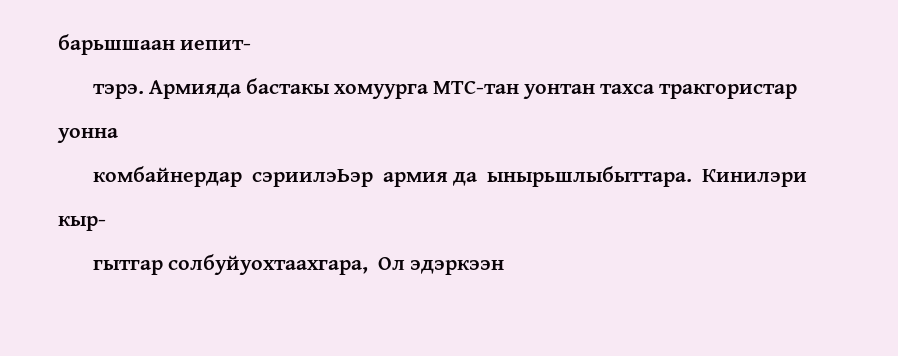барьшшаан иепит-
       тэрэ. Армияда бастакы хомуурга МТС-тан уонтан тахса тракгористар уонна
       комбайнердар  сэриилэЬэр  армия да  ынырьшлыбыттара.  Кинилэри  кыр-
       гытгар солбуйуохтаахгара,  Ол эдэркээн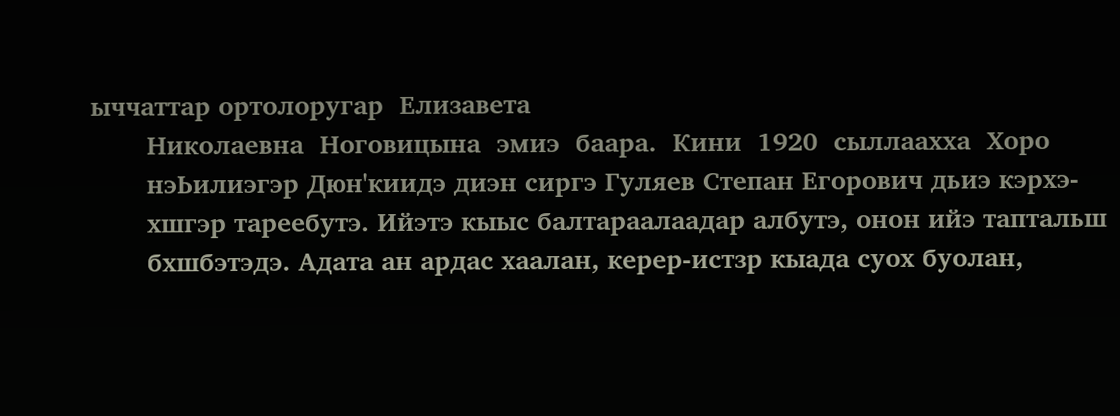ыччаттар ортолоругар  Елизавета
       Николаевна  Ноговицына  эмиэ  баара.  Кини  1920  сыллаахха  Хоро
       нэЬилиэгэр Дюн'киидэ диэн сиргэ Гуляев Степан Егорович дьиэ кэрхэ-
       хшгэр тареебутэ. Ийэтэ кыыс балтараалаадар албутэ, онон ийэ таптальш
       бхшбэтэдэ. Адата ан ардас хаалан, керер-истзр кыада суох буолан,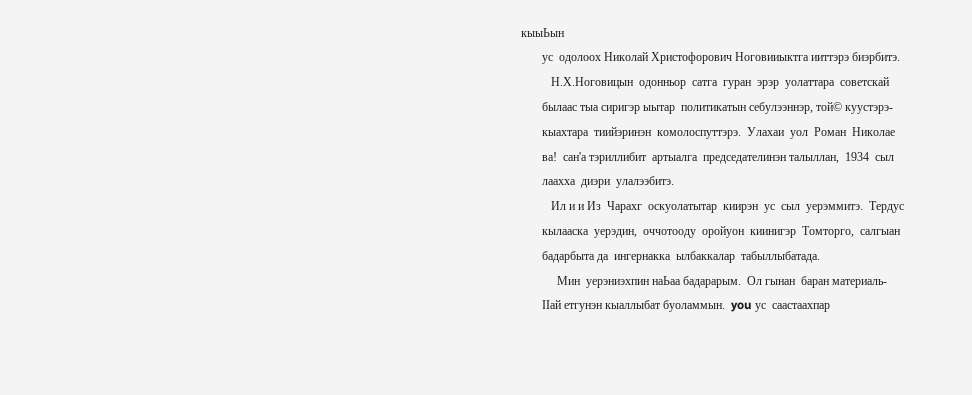кыыЬын
       ус  одолоох Николай Христофорович Ноговииыктга ииттэрэ биэрбитэ.
          Н.Х.Ноговицын  одонньор  сатга  гуран  эрэр  уолаттара  советскай
       былаас тыа сиригэр ыытар  политикатын себулээннэр, той© куустэрэ-
       кыахтара  тиийэринэн  комолоспуттэрэ.  Улахаи  уол  Роман  Николае
       ва!  сан'а тэриллибит  артыалга  председателинэн талыллан,  1934  сыл
       лаахха  диэри  улалээбитэ.
          Ил и и Из  Чарахг  оскуолатытар  киирэн  ус  сыл  уерэммитэ.  Тердус
       кылааска  уерэдин,  оччотооду  оройуон  киинигэр  Томторго,  салгыан
       бадарбыта да  ингернакка  ылбаккалар  табыллыбатада.
            Мин  уерэниэхпин наЬаа бадарарым.  Ол гынан  баран материаль-
       IIай етгунэн кыаллыбат буоламмын.  you ус  саастаахпар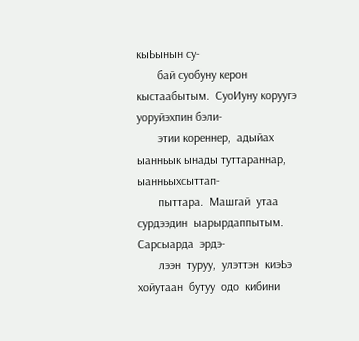кыЬынын су-
       бай суобуну керон кыстаабытым.  СуоИуну коруугэ уоруйэхпин бэли-
       этии кореннер,  адыйах  ыанньык ынады туттараннар,  ыанньыхсыттап-
       пыттара.  Машгай  утаа  сурдээдин  ыарырдаппытым.  Сарсыарда  эрдэ-
       лээн  туруу,  улэттэн  киэЬэ  хойутаан  бутуу  одо  кибини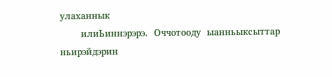улаханнык
       илиЬиннэрэрэ.  Оччотооду  ыанньыксыттар  ньирэйдэрин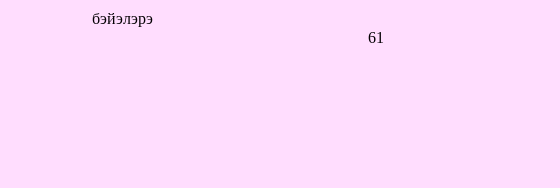бэйэлэрэ
                                                                     61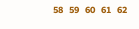58   59   60   61   62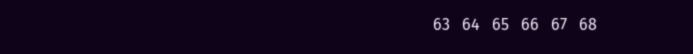63   64   65   66   67   68